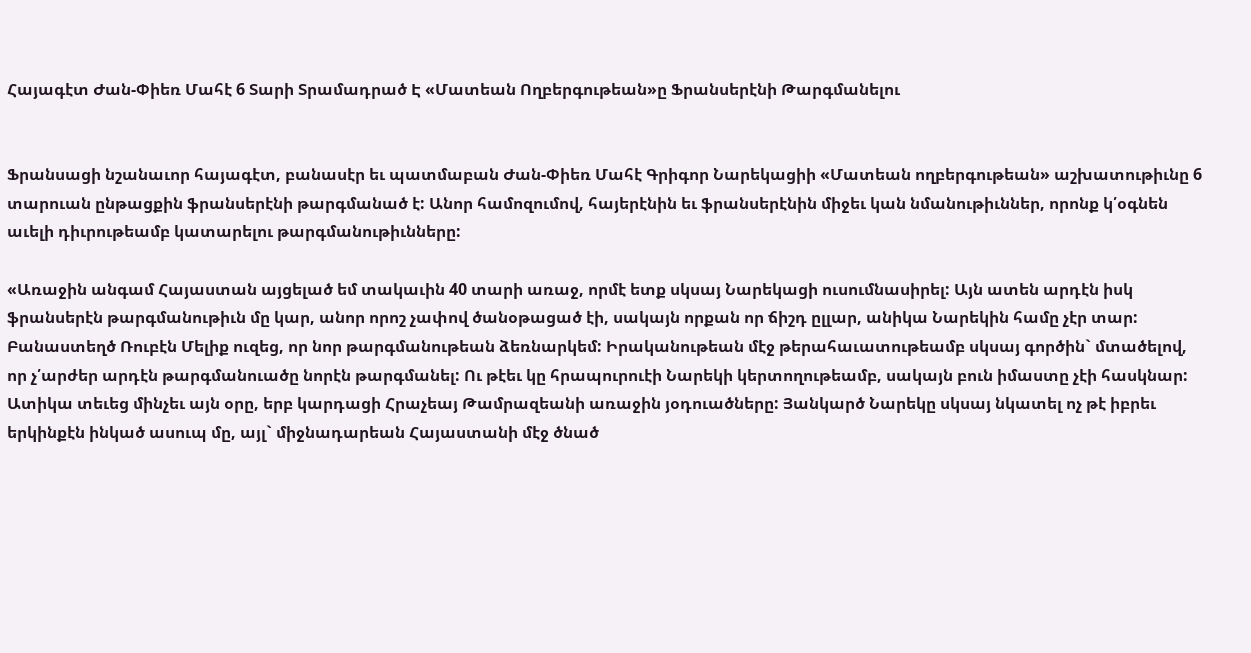Հայագէտ Ժան-Փիեռ Մահէ 6 Տարի Տրամադրած Է «Մատեան Ողբերգութեան»ը Ֆրանսերէնի Թարգմանելու


Ֆրանսացի նշանաւոր հայագէտ, բանասէր եւ պատմաբան Ժան-Փիեռ Մահէ Գրիգոր Նարեկացիի «Մատեան ողբերգութեան» աշխատութիւնը 6 տարուան ընթացքին ֆրանսերէնի թարգմանած է: Անոր համոզումով, հայերէնին եւ ֆրանսերէնին միջեւ կան նմանութիւններ, որոնք կ՛օգնեն աւելի դիւրութեամբ կատարելու թարգմանութիւնները:

«Առաջին անգամ Հայաստան այցելած եմ տակաւին 40 տարի առաջ, որմէ ետք սկսայ Նարեկացի ուսումնասիրել: Այն ատեն արդէն իսկ ֆրանսերէն թարգմանութիւն մը կար, անոր որոշ չափով ծանօթացած էի, սակայն որքան որ ճիշդ ըլլար, անիկա Նարեկին համը չէր տար: Բանաստեղծ Ռուբէն Մելիք ուզեց, որ նոր թարգմանութեան ձեռնարկեմ: Իրականութեան մէջ թերահաւատութեամբ սկսայ գործին` մտածելով, որ չ՛արժեր արդէն թարգմանուածը նորէն թարգմանել: Ու թէեւ կը հրապուրուէի Նարեկի կերտողութեամբ, սակայն բուն իմաստը չէի հասկնար: Ատիկա տեւեց մինչեւ այն օրը, երբ կարդացի Հրաչեայ Թամրազեանի առաջին յօդուածները: Յանկարծ Նարեկը սկսայ նկատել ոչ թէ իբրեւ երկինքէն ինկած ասուպ մը, այլ` միջնադարեան Հայաստանի մէջ ծնած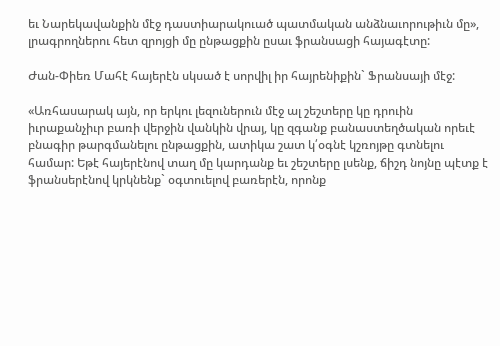եւ Նարեկավանքին մէջ դաստիարակուած պատմական անձնաւորութիւն մը», լրագրողներու հետ զրոյցի մը ընթացքին ըսաւ ֆրանսացի հայագէտը:

Ժան-Փիեռ Մահէ հայերէն սկսած է սորվիլ իր հայրենիքին` Ֆրանսայի մէջ:

«Առհասարակ այն, որ երկու լեզուներուն մէջ ալ շեշտերը կը դրուին իւրաքանչիւր բառի վերջին վանկին վրայ, կը զգանք բանաստեղծական որեւէ բնագիր թարգմանելու ընթացքին, ատիկա շատ կ՛օգնէ կշռոյթը գտնելու համար: Եթէ հայերէնով տաղ մը կարդանք եւ շեշտերը լսենք, ճիշդ նոյնը պէտք է ֆրանսերէնով կրկնենք` օգտուելով բառերէն, որոնք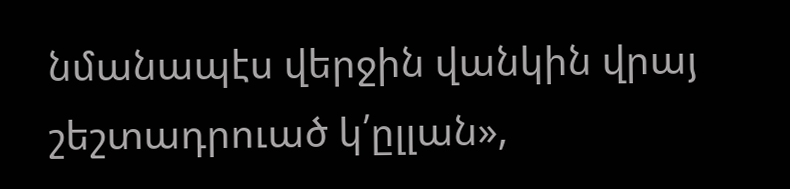նմանապէս վերջին վանկին վրայ շեշտադրուած կ՛ըլլան»,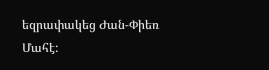եզրափակեց Ժան-Փիեռ Մահէ: